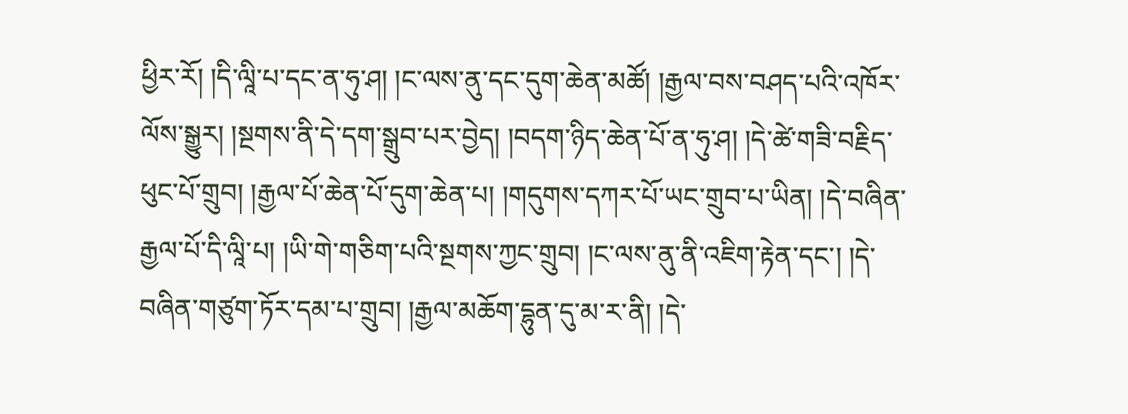ཕྱིར་རོ། །དི་ལཱི་པ་དང་ན་ཧུ་ཤ། །ང་ལས་ནུ་དང་དུག་ཆེན་མཚོ། །རྒྱལ་བས་བཤད་པའི་འཁོར་ལོས་སྒྱུར། །སྔགས་ནི་དེ་དག་སྒྲུབ་པར་བྱེད། །བདག་ཉིད་ཆེན་པོ་ན་ཧུ་ཤ། །དེ་ཚེ་གཟི་བརྗིད་ཕུང་པོ་གྲུབ། །རྒྱལ་པོ་ཆེན་པོ་དུག་ཆེན་པ། །གདུགས་དཀར་པོ་ཡང་གྲུབ་པ་ཡིན། །དེ་བཞིན་རྒྱལ་པོ་དི་ལཱི་པ། །ཡི་གེ་གཅིག་པའི་སྔགས་ཀྱང་གྲུབ། །ང་ལས་ནུ་ནི་འཇིག་རྟེན་དང་། །དེ་བཞིན་གཙུག་ཏོར་དམ་པ་གྲུབ། །རྒྱལ་མཆོག་དྷུན་དུ་མ་ར་ནི། །དེ་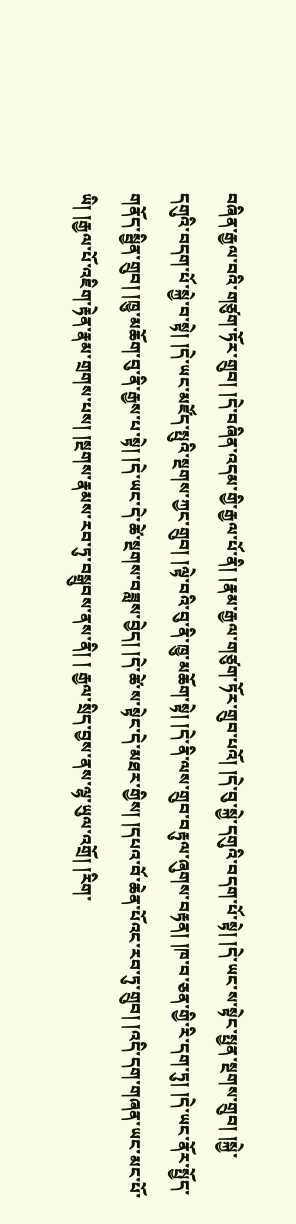བཞིན་རྒྱལ་བའི་གཙུག་ཏོར་གྲུབ། །དེ་བཞིན་འདམ་གྱི་རྒྱལ་པོ་ནི། །རྣམ་རྒྱལ་གཙུག་ཏོར་གྲུབ་པའོ། །དེ་བུ་སྐྱེ་དགུའི་བདག་པོ་སྟེ། །དེ་ཡང་ས་སྟེང་སྤྱན་སྔགས་གྲུབ། །སྐྱེ་དགུའི་བདག་པོ་སྐྱེ་བ་སྟེ། །དེ་ཡང་མཛོད་སྤུའི་སྔགས་ཀྱང་གྲུབ། །ལྟེ་བའི་བུ་ནི་ཁྱུ་མཆོག་སྟེ། །དེ་ནི་ལས་གྲུབ་བརྟུལ་ཞུགས་བརྟན། །ཁ་བ་ཅན་གྱི་རི་དག་ཏུ། །དེ་ཡང་ནོར་སྤྱོད་གནོད་སྦྱིན་གྲུབ། །ཁྱུ་མཆོག་བུ་ནི་རྒྱས་པ་སྟེ། །དེ་ཡང་དེ་ཚེ་སྔགས་བཟླས་བྱེད། །དེ་ཚེ་ས་སྟེང་དེ་མཐར་གྱིས། །དཔའ་བོ་ཆེན་པོའང་རབ་ཏུ་གྲུབ། །འདི་དག་གཞན་ཡང་མང་པོ་ཡི། །རྒྱལ་པོ་འཇིག་རྟེན་རྣམ་གྲགས་པས། །སྔགས་རྣམས་རབ་ཏུ་བསྒྲུབས་ནས་ནི། ། རྒྱལ་སྲིད་བྱས་ནས་ལྷ་ཡུལ་འགྲོ། །རིག་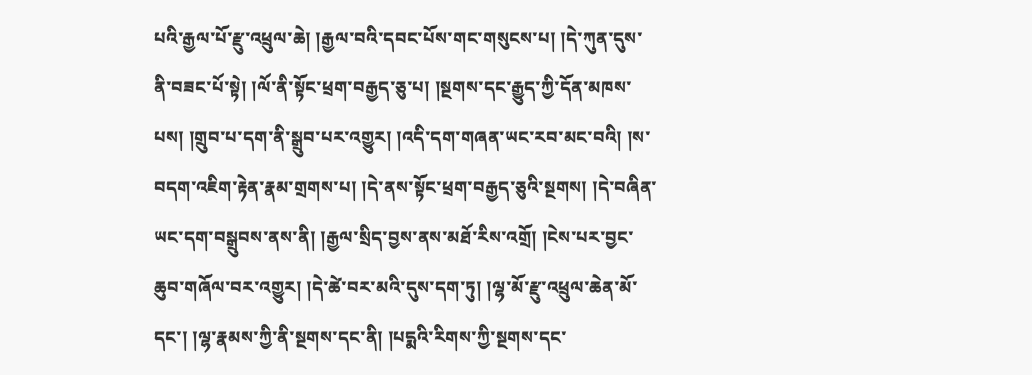པའི་རྒྱལ་པོ་རྫུ་འཕྲུལ་ཆེ། །རྒྱལ་བའི་དབང་པོས་གང་གསུངས་པ། །དེ་ཀུན་དུས་ནི་བཟང་པོ་སྟེ། །ལོ་ནི་སྟོང་ཕྲག་བརྒྱད་ཅུ་པ། །སྔགས་དང་རྒྱུད་ཀྱི་དོན་མཁས་པས། །གྲུབ་པ་དག་ནི་སྒྲུབ་པར་འགྱུར། །འདི་དག་གཞན་ཡང་རབ་མང་བའི། །ས་བདག་འཇིག་རྟེན་རྣམ་གྲགས་པ། །དེ་ནས་སྟོང་ཕྲག་བརྒྱད་ཅུའི་སྔགས། །དེ་བཞིན་ཡང་དག་བསྒྲུབས་ནས་ནི། །རྒྱལ་སྲིད་བྱས་ནས་མཐོ་རིས་འགྲོ། །ངེས་པར་བྱང་ཆུབ་གཞོལ་བར་འགྱུར། །དེ་ཚེ་བར་མའི་དུས་དག་ཏུ། །ལྷ་མོ་རྫུ་འཕྲུལ་ཆེན་མོ་དང་། །ལྷ་རྣམས་ཀྱི་ནི་སྔགས་དང་ནི། །པདྨའི་རིགས་ཀྱི་སྔགས་དང་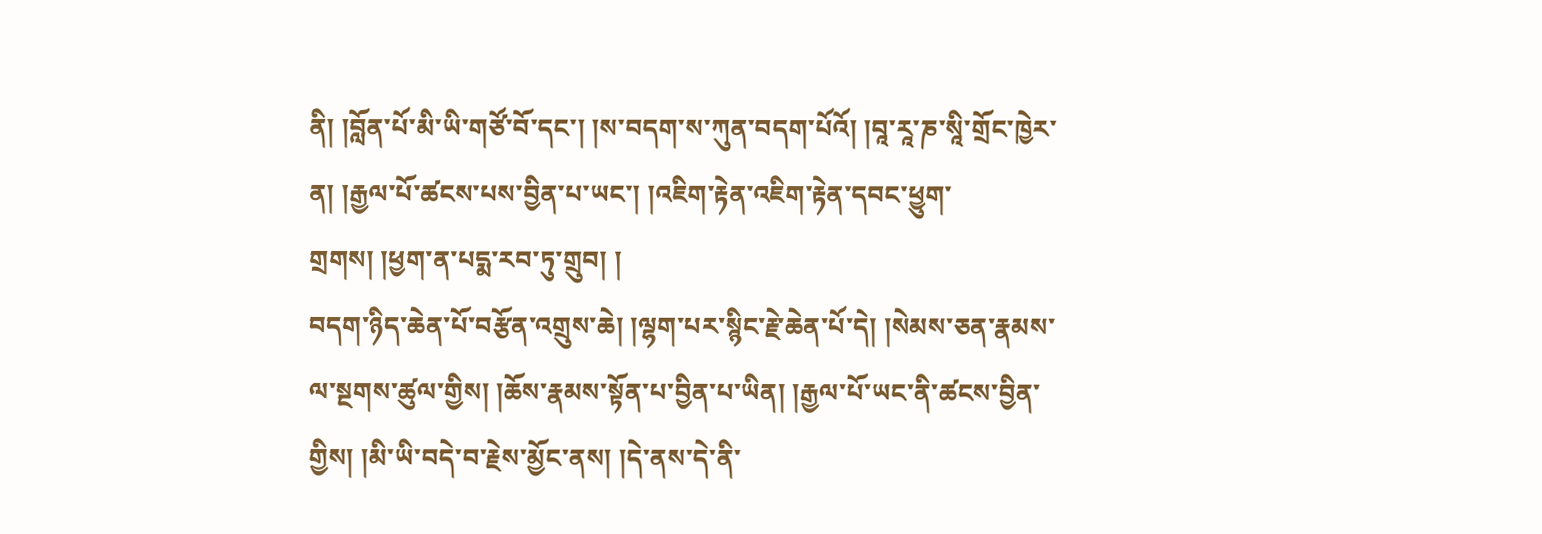ནི། །བློན་པོ་མི་ཡི་གཙོ་བོ་དང་། །ས་བདག་ས་ཀུན་བདག་པོའོ། །བཱ་རཱ་ཎ་སཱི་གྲོང་ཁྱེར་ན། །རྒྱལ་པོ་ཚངས་པས་བྱིན་པ་ཡང་། །འཇིག་རྟེན་འཇིག་རྟེན་དབང་ཕྱུག་གྲགས། །ཕྱག་ན་པདྨ་རབ་ཏུ་གྲུབ། །
བདག་ཉིད་ཆེན་པོ་བརྩོན་འགྲུས་ཆེ། །ལྷག་པར་སྙིང་རྗེ་ཆེན་པོ་དེ། །སེམས་ཅན་རྣམས་ལ་སྔགས་ཚུལ་གྱིས། །ཆོས་རྣམས་སྟོན་པ་བྱིན་པ་ཡིན། །རྒྱལ་པོ་ཡང་ནི་ཚངས་བྱིན་གྱིས། །མི་ཡི་བདེ་བ་རྗེས་མྱོང་ནས། །དེ་ནས་དེ་ནི་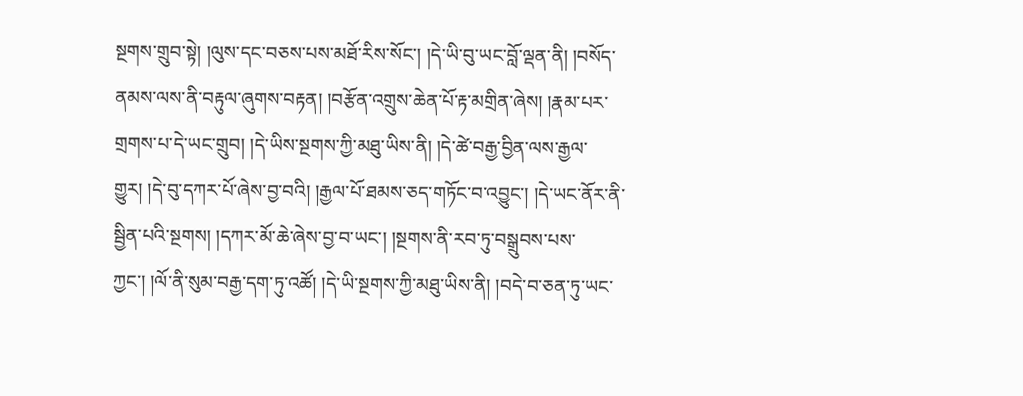སྔགས་གྲུབ་སྟེ། །ལུས་དང་བཅས་པས་མཐོ་རིས་སོང་། །དེ་ཡི་བུ་ཡང་བློ་ལྡན་ནི། །བསོད་ནམས་ལས་ནི་བརྟུལ་ཞུགས་བརྟན། །བརྩོན་འགྲུས་ཆེན་པོ་རྟ་མགྲིན་ཞེས། །རྣམ་པར་གྲགས་པ་དེ་ཡང་གྲུབ། །དེ་ཡིས་སྔགས་ཀྱི་མཐུ་ཡིས་ནི། །དེ་ཚེ་བརྒྱ་བྱིན་ལས་རྒྱལ་གྱུར། །དེ་བུ་དཀར་པོ་ཞེས་བྱ་བའི། །རྒྱལ་པོ་ཐམས་ཅད་གཏོང་བ་འབྱུང་། །དེ་ཡང་ནོར་ནི་སྦྱིན་པའི་སྔགས། །དཀར་མོ་ཆེ་ཞེས་བྱ་བ་ཡང་། །སྔགས་ནི་རབ་ཏུ་བསྒྲུབས་པས་ཀྱང་། །ལོ་ནི་སུམ་བརྒྱ་དག་ཏུ་འཚོ། །དེ་ཡི་སྔགས་ཀྱི་མཐུ་ཡིས་ནི། །བདེ་བ་ཅན་ཏུ་ཡང་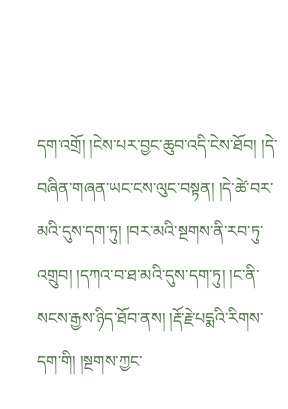དག་འགྲོ། །ངེས་པར་བྱང་ཆུབ་འདི་ངེས་ཐོབ། །དེ་བཞིན་གཞན་ཡང་ངས་ལུང་བསྟན། །དེ་ཚེ་བར་མའི་དུས་དག་ཏུ། །བར་མའི་སྔགས་ནི་རབ་ཏུ་འགྲུབ། །དཀའ་བ་ཐ་མའི་དུས་དག་ཏུ། །ང་ནི་སངས་རྒྱས་ཉིད་ཐོབ་ནས། །རྡོ་རྗེ་པདྨའི་རིགས་དག་གི། །སྔགས་ཀྱང་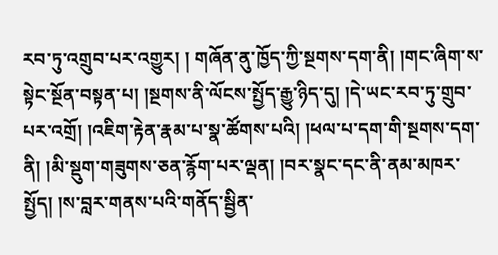རབ་ཏུ་འགྲུབ་པར་འགྱུར། ། གཞོན་ནུ་ཁྱོད་ཀྱི་སྔགས་དག་ནི། །གང་ཞིག་ས་སྟེང་སྔོན་བསྟན་པ། །སྔགས་ནི་ལོངས་སྤྱོད་རྒྱུ་ཉིད་དུ། །དེ་ཡང་རབ་ཏུ་གྲུབ་པར་འགྲོ། །འཇིག་རྟེན་རྣམ་པ་སྣ་ཚོགས་པའི། །ཕལ་པ་དག་གི་སྔགས་དག་ནི། །མི་སྡུག་གཟུགས་ཅན་རྙོག་པར་ལྡན། །བར་སྣང་དང་ནི་ནམ་མཁར་སྤྱོད། །ས་བླར་གནས་པའི་གནོད་སྦྱིན་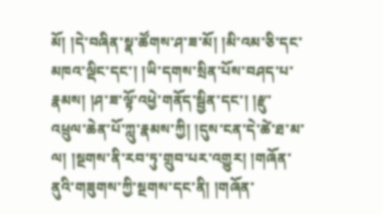མོ། །དེ་བཞིན་སྣ་ཚོགས་ཤ་ཟ་མོ། །མི་འམ་ཅི་དང་མཁའ་ལྡིང་དང་། །ཡི་དགས་སྲིན་པོས་བཤད་པ་རྣམས། །ཤ་ཟ་ལྟོ་འཕྱེ་གནོད་སྦྱིན་དང་། །རྫུ་འཕྲུལ་ཆེན་པོ་ཀླུ་རྣམས་ཀྱི། །དུས་ངན་དེ་ཚེ་ཐ་མ་ལ། །སྔགས་ནི་རབ་ཏུ་གྲུབ་པར་འགྱུར། །གཞོན་ནུའི་གཟུགས་ཀྱི་སྔགས་དང་ནི། །གཞོན་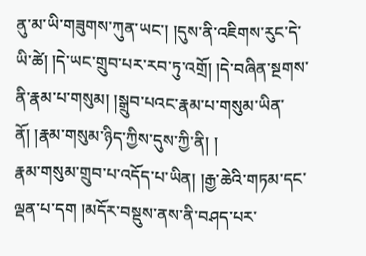ནུ་མ་ཡི་གཟུགས་ཀུན་ཡང་། །དུས་ནི་འཇིགས་རུང་དེ་ཡི་ཚེ། །དེ་ཡང་གྲུབ་པར་རབ་ཏུ་འགྲོ། །དེ་བཞིན་སྔགས་ནི་རྣམ་པ་གསུམ། །སྒྲུབ་པའང་རྣམ་པ་གསུམ་ཡིན་ནོ། །རྣམ་གསུམ་ཉིད་ཀྱིས་དུས་ཀྱི་ནི། །
རྣམ་གསུམ་གྲུབ་པ་འདོད་པ་ཡིན། །རྒྱ་ཆེའི་གཏམ་དང་ལྡན་པ་དག །མདོར་བསྡུས་ནས་ནི་བཤད་པར་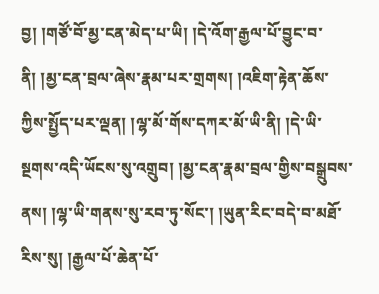བྱ། །གཙོ་བོ་མྱ་ངན་མེད་པ་ཡི། །དེ་འོག་རྒྱལ་པོ་བྱུང་བ་ནི། །མྱ་ངན་བྲལ་ཞེས་རྣམ་པར་གྲགས། །འཇིག་རྟེན་ཆོས་ཀྱིས་སྤྱོད་པར་ལྡན། །ལྷ་མོ་གོས་དཀར་མོ་ཡི་ནི། །དེ་ཡི་སྔགས་འདི་ཡོངས་སུ་འགྲུབ། །མྱ་ངན་རྣམ་བྲལ་གྱིས་བསྒྲུབས་ནས། །ལྷ་ཡི་གནས་སུ་རབ་ཏུ་སོང་། །ཡུན་རིང་བདེ་བ་མཐོ་རིས་སུ། །རྒྱལ་པོ་ཆེན་པོ་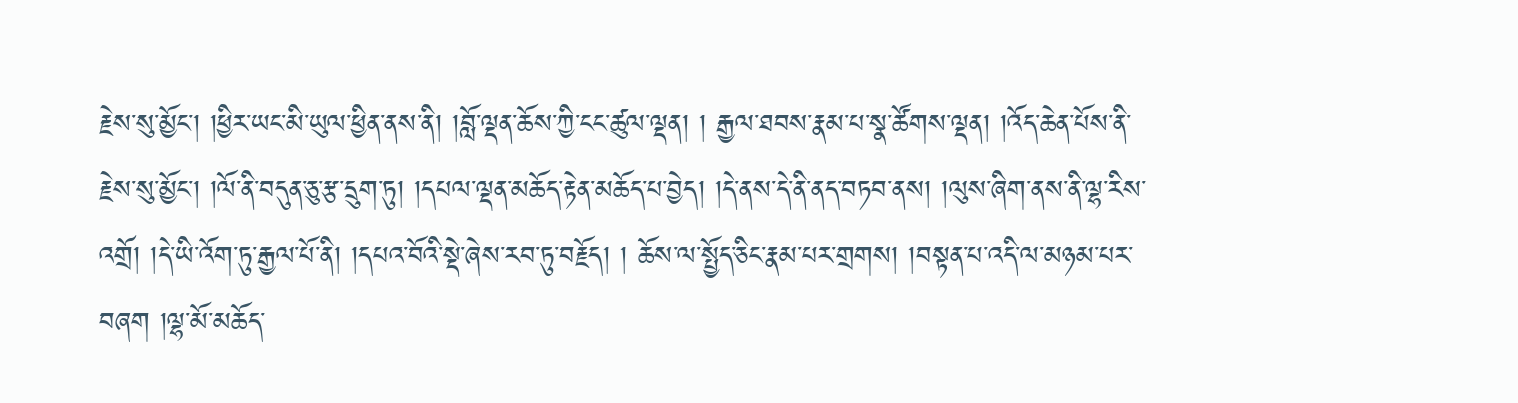རྗེས་སུ་མྱོང་། །ཕྱིར་ཡང་མི་ཡུལ་ཕྱིན་ནས་ནི། །བློ་ལྡན་ཆོས་ཀྱི་ངང་ཚུལ་ལྡན། ། རྒྱལ་ཐབས་རྣམ་པ་སྣ་ཚོགས་ལྡན། །འོད་ཆེན་པོས་ནི་རྗེས་སུ་མྱོང་། །ལོ་ནི་བདུན་ཅུ་རྩ་དྲུག་ཏུ། །དཔལ་ལྡན་མཆོད་རྟེན་མཆོད་པ་བྱེད། །དེ་ནས་དེ་ནི་ནད་བཏབ་ནས། །ལུས་ཞིག་ནས་ནི་ལྷ་རིས་འགྲོ། །དེ་ཡི་འོག་ཏུ་རྒྱལ་པོ་ནི། །དཔའ་བོའི་སྡེ་ཞེས་རབ་ཏུ་བརྗོད། ། ཆོས་ལ་སྤྱོད་ཅིང་རྣམ་པར་གྲགས། །བསྟན་པ་འདི་ལ་མཉམ་པར་བཞག །ལྷ་མོ་མཆོད་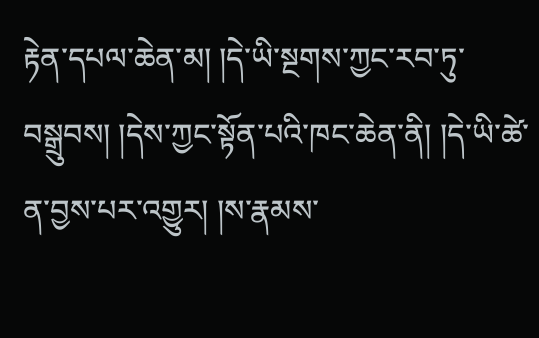རྟེན་དཔལ་ཆེན་མ། །དེ་ཡི་སྔགས་ཀྱང་རབ་ཏུ་བསྒྲུབས། །དེས་ཀྱང་སྟོན་པའི་ཁང་ཆེན་ནི། །དེ་ཡི་ཚེ་ན་བྱས་པར་འགྱུར། །ས་རྣམས་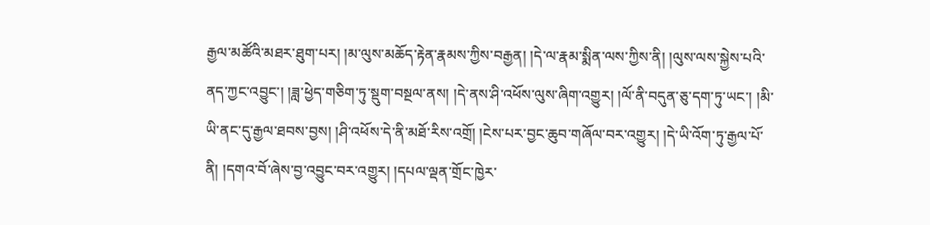རྒྱལ་མཚོའི་མཐར་ཐུག་པར། །མ་ལུས་མཆོད་རྟེན་རྣམས་ཀྱིས་བརྒྱན། །དེ་ལ་རྣམ་སྨིན་ལས་ཀྱིས་ནི། །ལུས་ལས་སྐྱེས་པའི་ནད་ཀྱང་འབྱུང་། །ཟླ་ཕྱེད་གཅིག་ཏུ་སྡུག་བསྔལ་ནས། །དེ་ནས་ཤི་འཕོས་ལུས་ཞིག་འགྱུར། །ལོ་ནི་བདུན་ཅུ་དག་ཏུ་ཡང་། །མི་ཡི་ནང་དུ་རྒྱལ་ཐབས་བྱས། །ཤི་འཕོས་དེ་ནི་མཐོ་རིས་འགྲོ། །ངེས་པར་བྱང་ཆུབ་གཞོལ་བར་འགྱུར། །དེ་ཡི་འོག་ཏུ་རྒྱལ་པོ་ནི། །དགའ་བོ་ཞེས་བྱ་འབྱུང་བར་འགྱུར། །དཔལ་ལྡན་གྲོང་ཁྱེར་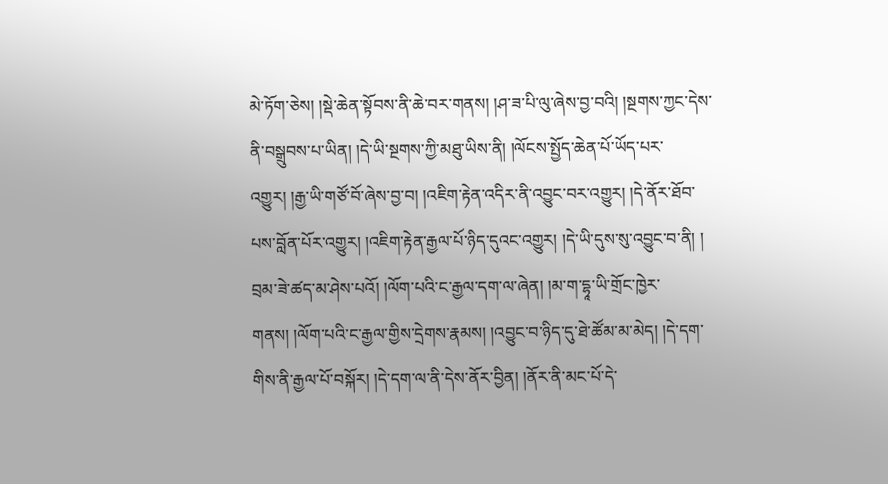མེ་ཏོག་ཅེས། །སྡེ་ཆེན་སྟོབས་ནི་ཆེ་བར་གནས། །ཤ་ཟ་པི་ལུ་ཞེས་བྱ་བའི། །སྔགས་ཀྱང་དེས་ནི་བསྒྲུབས་པ་ཡིན། །དེ་ཡི་སྔགས་ཀྱི་མཐུ་ཡིས་ནི། །ལོངས་སྤྱོད་ཆེན་པོ་ཡོད་པར་འགྱུར། །རྒྱ་ཡི་གཙོ་བོ་ཞེས་བྱ་བ། །འཇིག་རྟེན་འདིར་ནི་འབྱུང་བར་འགྱུར། །དེ་ནོར་ཐོབ་པས་བློན་པོར་འགྱུར། །འཇིག་རྟེན་རྒྱལ་པོ་ཉིད་དུའང་འགྱུར། །དེ་ཡི་དུས་སུ་འབྱུང་བ་ནི། །
བྲམ་ཟེ་ཚད་མ་ཤེས་པའོ། །ལོག་པའི་ང་རྒྱལ་དག་ལ་ཞེན། །མ་ག་དྷཱ་ཡི་གྲོང་ཁྱེར་གནས། །ལོག་པའི་ང་རྒྱལ་གྱིས་དྲེགས་རྣམས། །འབྱུང་བ་ཉིད་དུ་ཐེ་ཚོམ་མ་མེད། །དེ་དག་གིས་ནི་རྒྱལ་པོ་བསྐོར། །དེ་དག་ལ་ནི་དེས་ནོར་བྱིན། །ནོར་ནི་མང་པོ་དེ་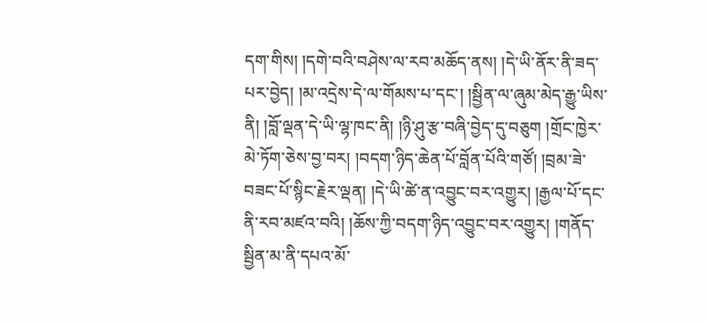དག་གིས། །དགེ་བའི་བཤེས་ལ་རབ་མཆོད་ནས། །དེ་ཡི་ནོར་ནི་ཟད་པར་བྱེད། །མ་འདྲེས་དེ་ལ་གོམས་པ་དང་། །སྦྱིན་ལ་ཞུམ་མེད་རྒྱུ་ཡིས་ནི། །བློ་ལྡན་དེ་ཡི་ལྷ་ཁང་ནི། །ཉི་ཤུ་རྩ་བཞི་བྱེད་དུ་བཅུག །གྲོང་ཁྱེར་མེ་ཏོག་ཅེས་བྱ་བར། །བདག་ཉིད་ཆེན་པོ་བློན་པོའི་གཙོ། །བྲམ་ཟེ་བཟང་པོ་སྙིང་རྗེར་ལྡན། །དེ་ཡི་ཚེ་ན་འབྱུང་བར་འགྱུར། །རྒྱལ་པོ་དང་ནི་རབ་མཛའ་བའི། །ཆོས་ཀྱི་བདག་ཉིད་འབྱུང་བར་འགྱུར། །གནོད་སྦྱིན་མ་ནི་དཔའ་མོ་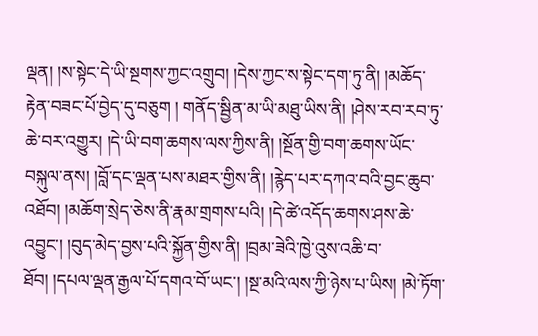ལྡན། །ས་སྟེང་དེ་ཡི་སྔགས་ཀྱང་འགྲུབ། །དེས་ཀྱང་ས་སྟེང་དག་ཏུ་ནི། །མཆོད་རྟེན་བཟང་པོ་བྱེད་དུ་བཅུག ། གནོད་སྦྱིན་མ་ཡི་མཐུ་ཡིས་ནི། །ཤེས་རབ་རབ་ཏུ་ཆེ་བར་འགྱུར། །དེ་ཡི་བག་ཆགས་ལས་ཀྱིས་ནི། །སྔོན་གྱི་བག་ཆགས་ཡོང་བསྐུལ་ནས། །བློ་དང་ལྡན་པས་མཐར་གྱིས་ནི། །རྙེད་པར་དཀའ་བའི་བྱང་ཆུབ་འཐོབ། །མཆོག་སྲེད་ཅེས་ནི་རྣམ་གྲགས་པའི། །དེ་ཚེ་འདོད་ཆགས་ཤས་ཆེ་འབྱུང་། །བུད་མེད་བྱས་པའི་སྐྱོན་གྱིས་ནི། །བྲམ་ཟེའི་ཁྱེ་འུས་འཆི་བ་ཐོབ། །དཔལ་ལྡན་རྒྱལ་པོ་དགའ་བོ་ཡང་། །སྔ་མའི་ལས་ཀྱི་ཉེས་པ་ཡིས། །མེ་ཏོག་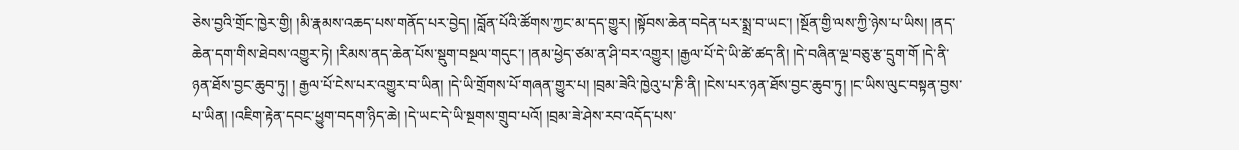ཅེས་བྱའི་གྲོང་ཁྱེར་གྱི། །མི་རྣམས་འཆད་པས་གནོད་པར་བྱེད། །བློན་པོའི་ཚོགས་ཀྱང་མ་དད་གྱུར། །སྟོབས་ཆེན་བདེན་པར་སྨྲ་བ་ཡང་། །སྔོན་གྱི་ལས་ཀྱི་ཉེས་པ་ཡིས། །ནད་ཆེན་དག་གིས་ཐེབས་འགྱུར་ཏེ། །རིམས་ནད་ཆེན་པོས་སྡུག་བསྔལ་གདུང་། །ནམ་ཕྱེད་ཙམ་ན་ཤི་བར་འགྱུར། །རྒྱལ་པོ་དེ་ཡི་ཚེ་ཚད་ནི། །དེ་བཞིན་ལྔ་བཅུ་རྩ་དྲུག་གོ །དེ་ནི་ཉན་ཐོས་བྱང་ཆུབ་ཏུ། ། རྒྱལ་པོ་ངེས་པར་འགྱུར་བ་ཡིན། །དེ་ཡི་གྲོགས་པོ་གཞན་གྱུར་པ། །བྲམ་ཟེའི་ཁྱེའུ་པ་ཎི་ནི། །ངེས་པར་ཉན་ཐོས་བྱང་ཆུབ་ཏུ། །ང་ཡིས་ལུང་བསྟན་བྱས་པ་ཡིན། །འཇིག་རྟེན་དབང་ཕྱུག་བདག་ཉིད་ཆེ། །དེ་ཡང་དེ་ཡི་སྔགས་གྲུབ་པའོ། །བྲམ་ཟེ་ཤེས་རབ་འདོད་པས་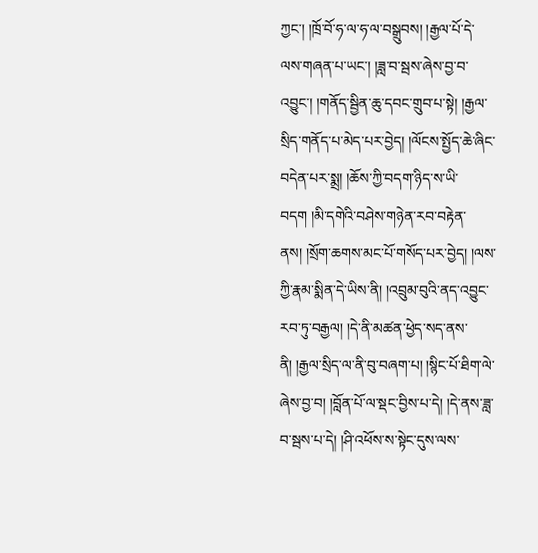ཀྱང་། །ཁྲོ་བོ་ཧ་ལ་ཧ་ལ་བསྒྲུབས། །རྒྱལ་པོ་དེ་ལས་གཞན་པ་ཡང་། །ཟླ་བ་སྦས་ཞེས་བྱ་བ་འབྱུང་། །གནོད་སྦྱིན་ཆུ་དབང་གྲུབ་པ་སྟེ། །རྒྱལ་སྲིད་གནོད་པ་མེད་པར་བྱེད། །ལོངས་སྤྱོད་ཆེ་ཞིང་བདེན་པར་སྨྲ། །ཆོས་ཀྱི་བདག་ཉིད་ས་ཡི་བདག །མི་དགེའི་བཤེས་གཉེན་རབ་བརྟེན་ནས། །སྲོག་ཆགས་མང་པོ་གསོད་པར་བྱེད། །ལས་ཀྱི་རྣམ་སྨིན་དེ་ཡིས་ནི། །འབྲུམ་བུའི་ནད་འབྱུང་རབ་ཏུ་བརྒྱལ། །དེ་ནི་མཚན་ཕྱེད་སད་ནས་ནི། །རྒྱལ་སྲིད་ལ་ནི་བུ་བཞག་པ། །སྙིང་པོ་ཐིག་ལེ་ཞེས་བྱ་བ། །བློན་པོ་ལ་སྡང་བྱིས་པ་དེ། །དེ་ནས་ཟླ་བ་སྦས་པ་དེ། །ཤི་འཕོས་ས་སྟེང་དུས་ལས་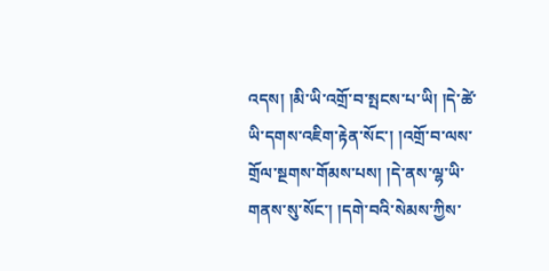འདས། །མི་ཡི་འགྲོ་བ་སྤངས་པ་ཡི། །དེ་ཚེ་ཡི་དགས་འཇིག་རྟེན་སོང་། །འགྲོ་བ་ལས་གྲོལ་སྔགས་གོམས་པས། །དེ་ནས་ལྷ་ཡི་གནས་སུ་སོང་། །དགེ་བའི་སེམས་ཀྱིས་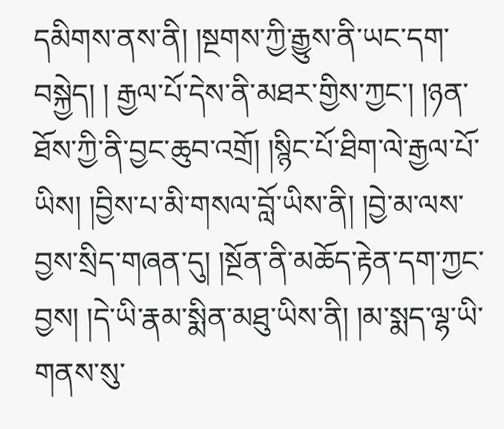དམིགས་ནས་ནི། །སྔགས་ཀྱི་རྒྱུས་ནི་ཡང་དག་བསྐྱེད། ། རྒྱལ་པོ་དེས་ནི་མཐར་གྱིས་ཀྱང་། །ཉན་ཐོས་ཀྱི་ནི་བྱང་ཆུབ་འགྲོ། །སྙིང་པོ་ཐིག་ལེ་རྒྱལ་པོ་ཡིས། །བྱིས་པ་མི་གསལ་བློ་ཡིས་ནི། །བྱེ་མ་ལས་བྱས་སྲིད་གཞན་དུ། །སྔོན་ནི་མཆོད་རྟེན་དག་ཀྱང་བྱས། །དེ་ཡི་རྣམ་སྨིན་མཐུ་ཡིས་ནི། །མ་སྨད་ལྷ་ཡི་གནས་སུ་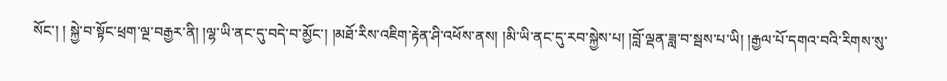སོང་། ། སྐྱེ་བ་སྟོང་ཕྲག་ལྔ་བརྒྱར་ནི། །ལྷ་ཡི་ནང་དུ་བདེ་བ་མྱོང་། །མཐོ་རིས་འཇིག་རྟེན་ཤི་འཕོས་ནས། །མི་ཡི་ནང་དུ་རབ་སྐྱེས་པ། །བློ་ལྡན་ཟླ་བ་སྦས་པ་ཡི། །རྒྱལ་པོ་དགའ་བའི་རིགས་སུ་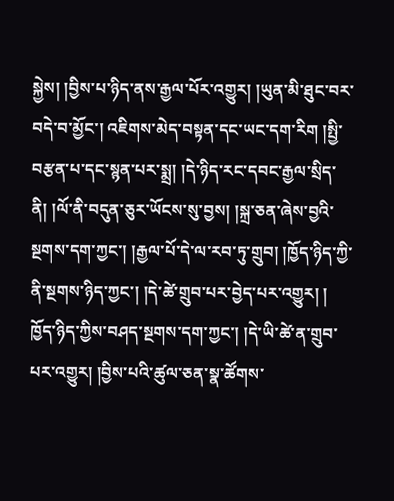སྐྱེས། །བྱིས་པ་ཉིད་ནས་རྒྱལ་པོར་འགྱུར། །ཡུན་མི་ཐུང་བར་བདེ་བ་མྱོང་། འཇིགས་མེད་བསྟན་དང་ཡང་དག་རིག །སྤྱི་བརྩན་པ་དང་སྙན་པར་སྨྲ། །དེ་ཉིད་རང་དབང་རྒྱལ་སྲིད་ནི། །ལོ་ནི་བདུན་ཅུར་ཡོངས་སུ་བྱས། །སྐྲ་ཅན་ཞེས་བྱའི་སྔགས་དག་ཀྱང་། །རྒྱལ་པོ་དེ་ལ་རབ་ཏུ་གྲུབ། །ཁྱོད་ཉིད་ཀྱི་ནི་སྔགས་ཉིད་ཀྱང་། །དེ་ཚེ་གྲུབ་པར་བྱེད་པར་འགྱུར། ། ཁྱོད་ཉིད་ཀྱིས་བཤད་སྔགས་དག་ཀྱང་། །དེ་ཡི་ཚེ་ན་གྲུབ་པར་འགྱུར། །བྱིས་པའི་ཚུལ་ཅན་སྣ་ཚོགས་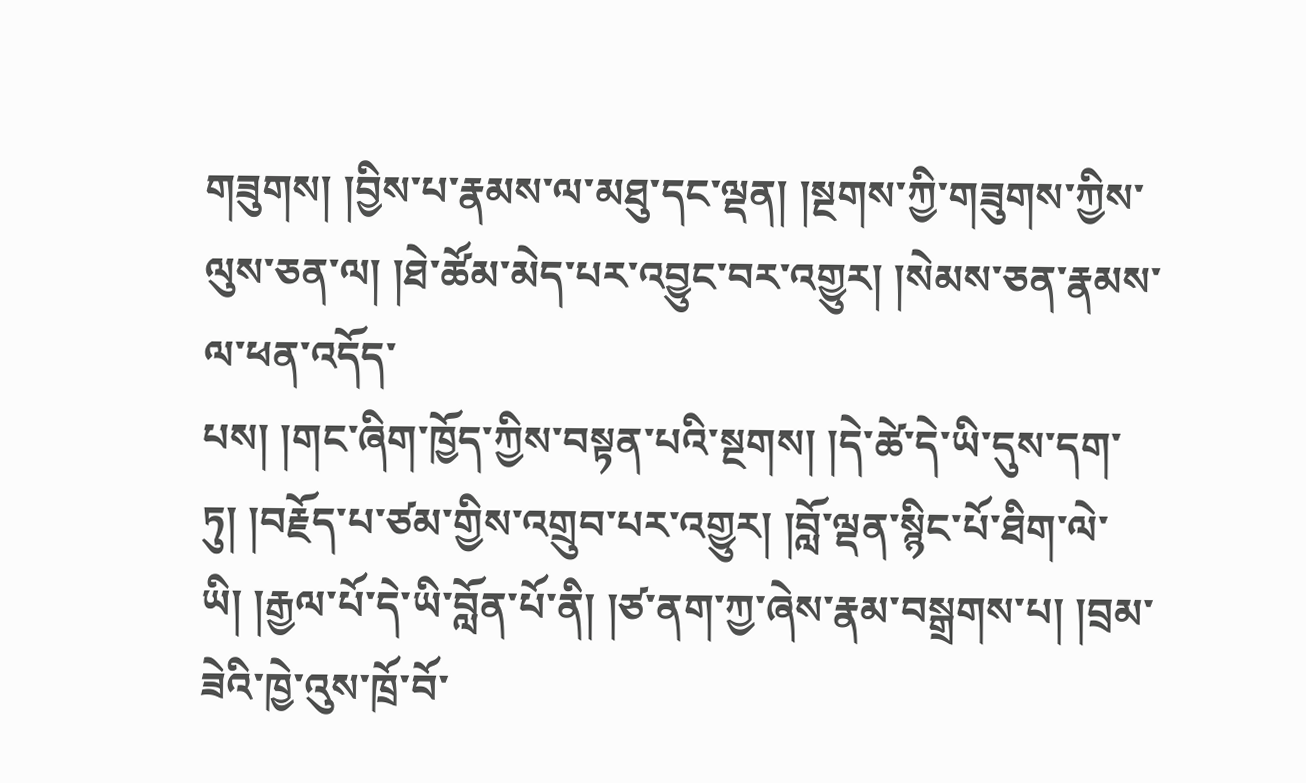གཟུགས། །བྱིས་པ་རྣམས་ལ་མཐུ་དང་ལྡན། །སྔགས་ཀྱི་གཟུགས་ཀྱིས་ལུས་ཅན་ལ། །ཐེ་ཚོམ་མེད་པར་འབྱུང་བར་འགྱུར། །སེམས་ཅན་རྣམས་ལ་ཕན་འདོད་
པས། །གང་ཞིག་ཁྱོད་ཀྱིས་བསྟན་པའི་སྔགས། །དེ་ཚེ་དེ་ཡི་དུས་དག་ཏུ། །བརྗོད་པ་ཙམ་གྱིས་འགྲུབ་པར་འགྱུར། །བློ་ལྡན་སྙིང་པོ་ཐིག་ལེ་ཡི། །རྒྱལ་པོ་དེ་ཡི་བློན་པོ་ནི། །ཙ་ནག་ཀྱ་ཞེས་རྣམ་བསྒྲགས་པ། །བྲམ་ཟེའི་ཁྱེ་འུས་ཁྲོ་བོ་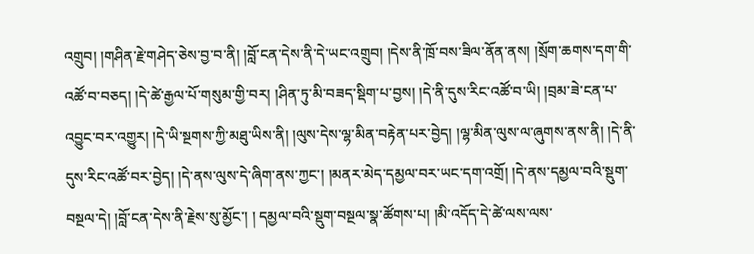འགྲུབ། །གཤིན་རྗེ་གཤེད་ཅེས་བྱ་བ་ནི། །བློ་ངན་དེས་ནི་དེ་ཡང་འགྲུབ། །དེས་ནི་ཁྲོ་བས་ཟིལ་ནོན་ནས། །སྲོག་ཆགས་དག་གི་འཚོ་བ་བཅད། །དེ་ཚེ་རྒྱལ་པོ་གསུམ་གྱི་བར། །ཤིན་ཏུ་མི་བཟད་སྡིག་པ་བྱས། །དེ་ནི་དུས་རིང་འཚོ་བ་ཡི། །བྲམ་ཟེ་ངན་པ་འབྱུང་བར་འགྱུར། །དེ་ཡི་སྔགས་ཀྱི་མཐུ་ཡིས་ནི། །ལུས་དེས་ལྷ་མིན་བརྟེན་པར་བྱེད། །ལྷ་མིན་ལུས་ལ་ཞུགས་ནས་ནི། །དེ་ནི་དུས་རིང་འཚོ་བར་བྱེད། །དེ་ནས་ལུས་དེ་ཞིག་ནས་ཀྱང་། །མནར་མེད་དམྱལ་བར་ཡང་དག་འགྲོ། །དེ་ནས་དམྱལ་བའི་སྡུག་བསྔལ་དེ། །བློ་ངན་དེས་ནི་རྗེས་སུ་མྱོང་། ། དམྱལ་བའི་སྡུག་བསྔལ་སྣ་ཚོགས་པ། །མི་འདོད་དེ་ཚེ་ལས་ལས་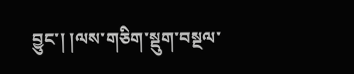བྱུང་། །ལས་གཅིག་སྡུག་བསྔལ་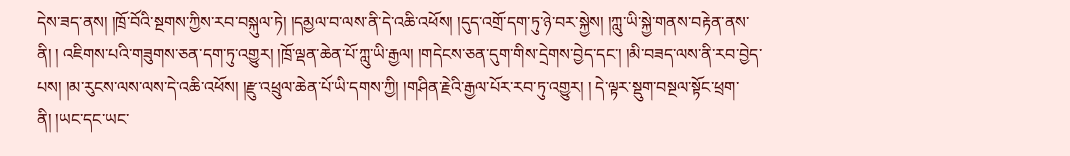དེས་ཟད་ནས། །ཁྲོ་བོའི་སྔགས་ཀྱིས་རབ་བསྐུལ་ཏེ། །དམྱལ་བ་ལས་ནི་དེ་འཆི་འཕོས། །དུད་འགྲོ་དག་ཏུ་ཉེ་བར་སྐྱེས། །ཀླུ་ཡི་སྐྱེ་གནས་བརྟེན་ནས་ནི། ། འཇིགས་པའི་གཟུགས་ཅན་དག་ཏུ་འགྱུར། །ཁྲོ་ལྡན་ཆེན་པོ་ཀླུ་ཡི་རྒྱལ། །གདེངས་ཅན་དུག་གིས་དྲེགས་བྱེད་དང་། །མི་བཟད་ལས་ནི་རབ་བྱེད་པས། །མ་རུངས་ལས་ལས་དེ་འཆི་འཕོས། །རྫུ་འཕྲུལ་ཆེན་པོ་ཡི་དགས་ཀྱི། །གཤིན་རྗེའི་རྒྱལ་པོར་རབ་ཏུ་འགྱུར། ། དེ་ལྟར་སྡུག་བསྔལ་སྟོང་ཕྲག་ནི། །ཡང་དང་ཡང་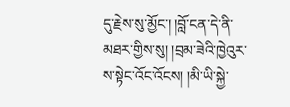དུ་རྗེས་སུ་མྱོང་། །བློ་ངན་དེ་ནི་མཐར་གྱིས་སུ། །བྲམ་ཟེའི་ཁྱེའུར་ས་སྟེང་འོང་འོངས། །མི་ཡི་སྐྱེ་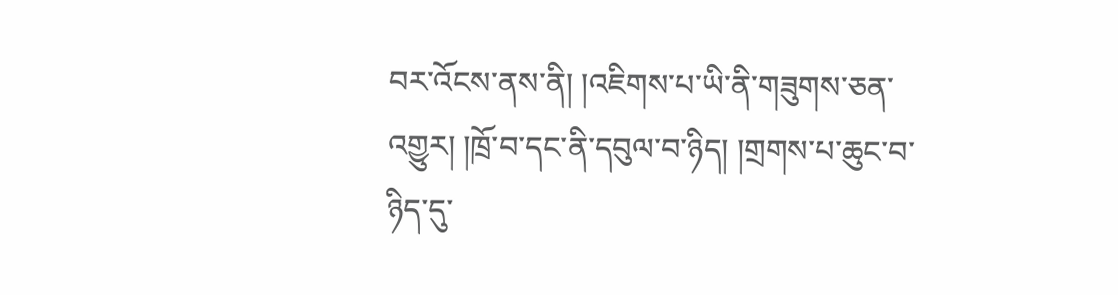བར་འོངས་ནས་ནི། །འཇིགས་པ་ཡི་ནི་གཟུགས་ཅན་འགྱུར། །ཁྲོ་བ་དང་ནི་དབུལ་བ་ཉིད། །གྲགས་པ་ཆུང་བ་ཉིད་དུ་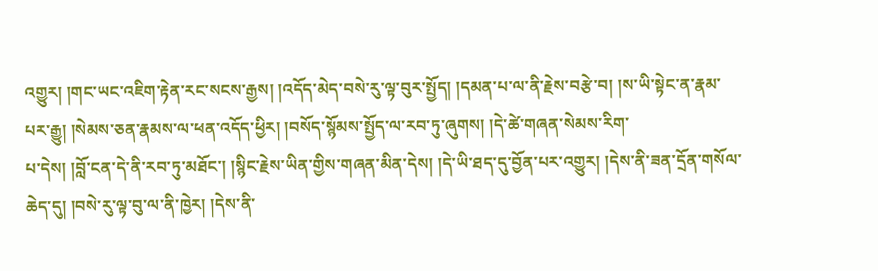འགྱུར། །གང་ཡང་འཇིག་རྟེན་རང་སངས་རྒྱས། །འདོད་མེད་བསེ་རུ་ལྟ་བུར་སྤྱོད། །དམན་པ་ལ་ནི་རྗེས་བརྩེ་བ། །ས་ཡི་སྟེང་ན་རྣམ་པར་རྒྱུ། །སེམས་ཅན་རྣམས་ལ་ཕན་འདོད་ཕྱིར། །བསོད་སྙོམས་སྤྱོད་ལ་རབ་ཏུ་ཞུགས། །དེ་ཚེ་གཞན་སེམས་རིག་
པ་དེས། །བློ་ངན་དེ་ནི་རབ་ཏུ་མཐོང་། །སྙིང་རྗེས་ཡིན་གྱིས་གཞན་མིན་དེས། །དེ་ཡི་ཐད་དུ་བྱོན་པར་འགྱུར། །དེས་ནི་ཟན་དྲོན་གསོལ་ཆེད་དུ། །བསེ་རུ་ལྟ་བུ་ལ་ནི་ཁྱེར། །དེས་ནི་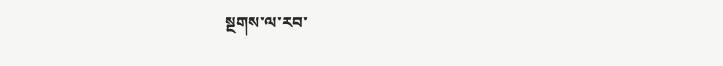སྔགས་ལ་རབ་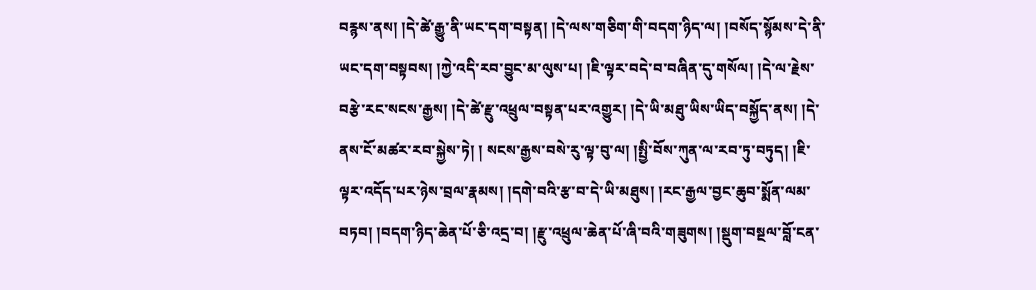བརྙས་ནས། །དེ་ཚེ་རྒྱུ་ནི་ཡང་དག་བསྟན། །དེ་ལས་གཅིག་གི་བདག་ཉིད་ལ། །བསོད་སྙོམས་དེ་ནི་ཡང་དག་བསྟབས། །ཀྱེ་འདི་རབ་བྱུང་མ་ལུས་པ། །ཇི་ལྟར་བདེ་བ་བཞིན་དུ་གསོལ། །དེ་ལ་རྗེས་བརྩེ་རང་སངས་རྒྱས། །དེ་ཚེ་རྫུ་འཕྲུལ་བསྟན་པར་འགྱུར། །དེ་ཡི་མཐུ་ཡིས་ཡིད་བསྐྱོད་ནས། །དེ་ནས་ངོ་མཚར་རབ་སྐྱེས་ཏེ། ། སངས་རྒྱས་བསེ་རུ་ལྟ་བུ་ལ། །སྤྱི་བོས་ཀུན་ལ་རབ་ཏུ་བཏུད། །ཇི་ལྟར་འདོད་པར་ཉེས་བྲལ་རྣམས། །དགེ་བའི་རྩ་བ་དེ་ཡི་མཐུས། །རང་རྒྱལ་བྱང་ཆུབ་སྨོན་ལམ་བཏབ། །བདག་ཉིད་ཆེན་པོ་ཅི་འདྲ་བ། །རྫུ་འཕྲུལ་ཆེན་པོ་ཞི་བའི་གཟུགས། །སྡུག་བསྔལ་བློ་ངན་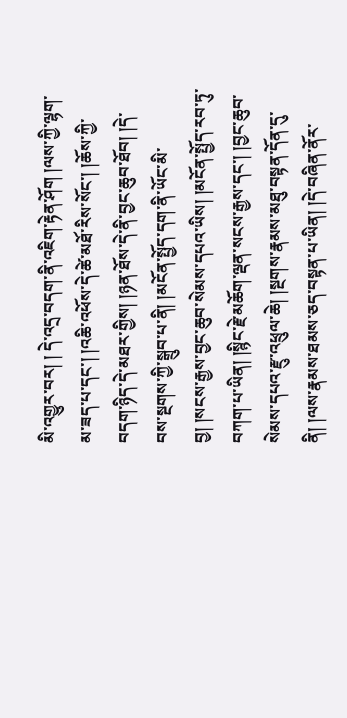མི་འགྱུར་བར། ། དེ་འདྲ་བདག་ནི་འཇིག་རྟེན་ཤོག །ལས་ཀྱི་ལྷག་མ་ཟད་པ་དང་། །འཆི་འཕོས་དེ་ཚེ་མཐོ་རིས་སོང་། །ཆོས་ཀྱི་བདག་ཉིད་དེ་མཐར་གྱིས། །ཉན་ཐོས་དེ་ནི་བྱང་ཆུབ་ཐོབ། །དེ་བས་སྔགས་ཀྱི་སྒྲུབ་པ་ནི། །མངོན་སྤྱོད་དག་ནི་ཡོང་མི་བྱ། །སངས་རྒྱས་བྱང་ཆུབ་སེམས་དཔའ་ཡིས། །མངོན་སྤྱོད་རབ་ཏུ་བཀག་པ་ཡིན། །སྙིང་རྗེ་མཆོག་ལྡན་སངས་རྒྱས་དང་། །བྱང་ཆུབ་སེམས་དཔའ་རྫུ་འཕྲུལ་ཆེ། །སྔགས་རྣམས་མཐུ་བསྟན་དོན་དུ་ནི། །ལས་རྣམས་ཐམས་ཅད་བསྟན་པ་ཡིན། །དེ་བཞིན་ནོར་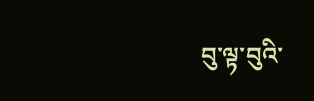བུ་ལྟ་བུའི་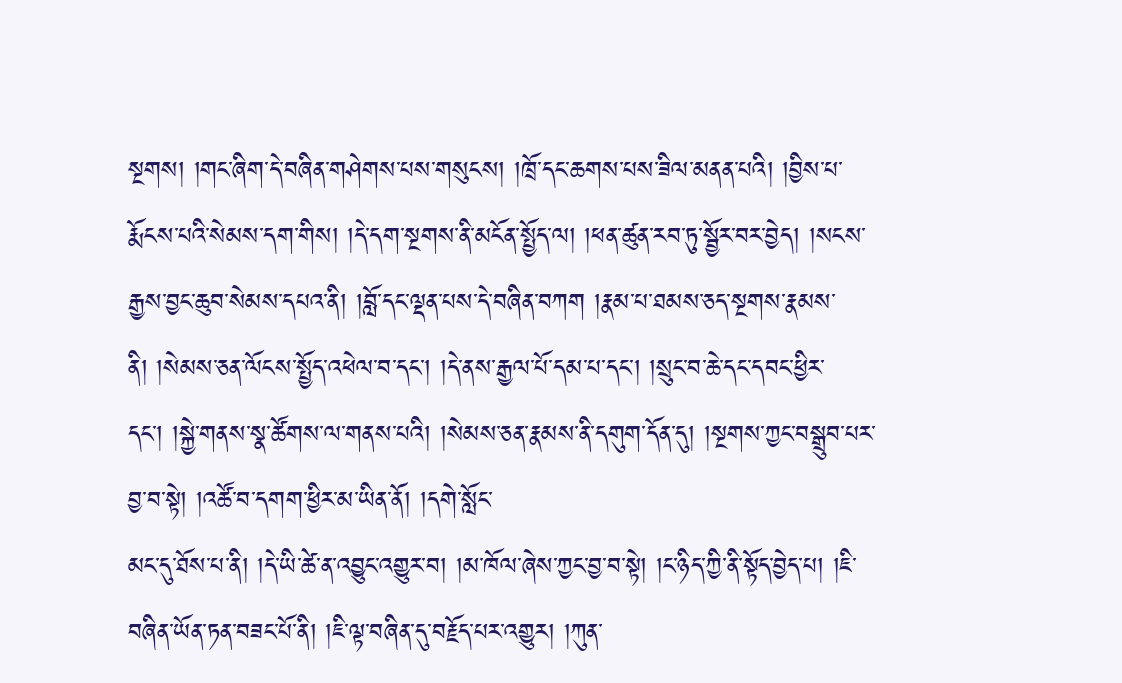སྔགས། །གང་ཞིག་དེ་བཞིན་གཤེགས་པས་གསུངས། །ཁྲོ་དང་ཆགས་པས་ཟིལ་མནན་པའི། །བྱིས་པ་རྨོངས་པའི་སེམས་དག་གིས། །དེ་དག་སྔགས་ནི་མངོན་སྤྱོད་ལ། །ཕན་ཚུན་རབ་ཏུ་སྦྱོར་བར་བྱེད། །སངས་རྒྱས་བྱང་ཆུབ་སེམས་དཔའ་ནི། །བློ་དང་ལྡན་པས་དེ་བཞིན་བཀག །རྣམ་པ་ཐམས་ཅད་སྔགས་རྣམས་ནི། །སེམས་ཅན་ལོངས་སྤྱོད་འཕེལ་བ་དང་། །དེ་ནས་རྒྱལ་པོ་དམ་པ་དང་། །སྲུང་བ་ཆེ་དང་དབང་ཕྱིར་དང་། །སྐྱེ་གནས་སྣ་ཚོགས་ལ་གནས་པའི། །སེམས་ཅན་རྣམས་ནི་དགུག་དོན་དུ། །སྔགས་ཀྱང་བསྒྲུབ་པར་བྱ་བ་སྟེ། །འཚོ་བ་དགག་ཕྱིར་མ་ཡིན་ནོ། །དགེ་སློང་
མང་དུ་ཐོས་པ་ནི། །དེ་ཡི་ཚེ་ན་འབྱུང་འགྱུར་བ། །མ་ཁོལ་ཞེས་ཀྱང་བྱ་བ་སྟེ། །ང་ཉིད་ཀྱི་ནི་སྟོད་བྱེད་པ། །ཇི་བཞིན་ཡོན་ཏན་བཟང་པོ་ནི། །ཇི་ལྟ་བཞིན་དུ་བརྗོད་པར་འགྱུར། །ཀུན་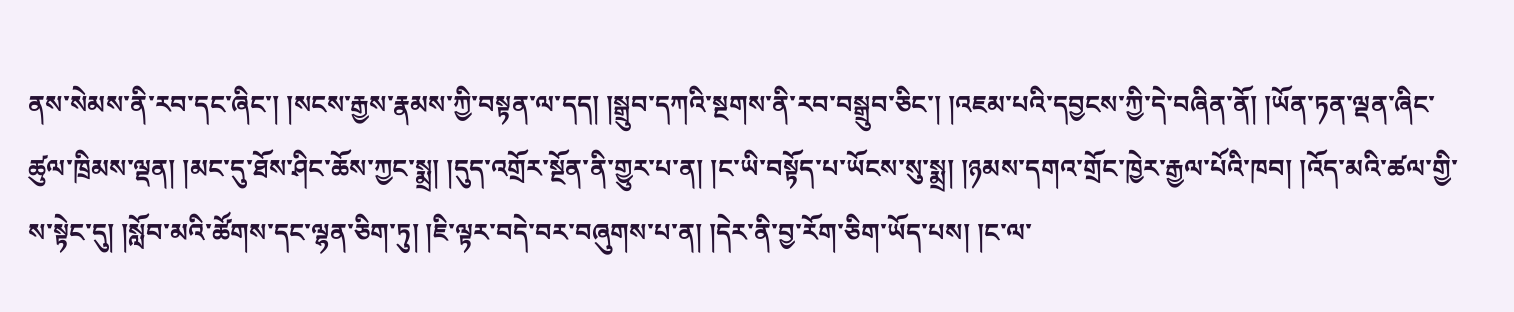ནས་སེམས་ནི་རབ་དང་ཞིང་། །སངས་རྒྱས་རྣམས་ཀྱི་བསྟན་ལ་དད། །སྒྲུབ་དཀའི་སྔགས་ནི་རབ་བསྒྲུབ་ཅིང་། །འཇམ་པའི་དབྱངས་ཀྱི་དེ་བཞིན་ནོ། །ཡོན་ཏན་ལྡན་ཞིང་ཚུལ་ཁྲིམས་ལྡན། །མང་དུ་ཐོས་ཤིང་ཆོས་ཀྱང་སྨྲ། །དུད་འགྲོར་སྔོན་ནི་གྱུར་པ་ན། །ང་ཡི་བསྟོད་པ་ཡོངས་སུ་སྨྲ། །ཉམས་དགའ་གྲོང་ཁྱེར་རྒྱལ་པོའི་ཁབ། །འོད་མའི་ཚལ་གྱི་ས་སྟེང་དུ། །སློབ་མའི་ཚོགས་དང་ལྷན་ཅིག་ཏུ། །ཇི་ལྟར་བདེ་བར་བཞུགས་པ་ན། །དེར་ནི་བྱ་རོག་ཅིག་ཡོད་པས། །ང་ལ་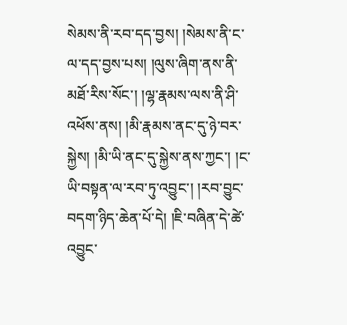སེམས་ནི་རབ་དད་བྱས། །སེམས་ནི་ང་ལ་དད་བྱས་པས། །ལུས་ཞིག་ནས་ནི་མཐོ་རིས་སོང་། །ལྷ་རྣམས་ལས་ནི་ཤི་འཕོས་ནས། །མི་རྣམས་ནང་དུ་ཉེ་བར་སྐྱེས། །མི་ཡི་ནང་དུ་སྐྱེས་ནས་ཀྱང་། །ང་ཡི་བསྟན་ལ་རབ་ཏུ་འབྱུང་། །རབ་བྱུང་བདག་ཉིད་ཆེན་པོ་དེ། །ཇི་བཞིན་དེ་ཚེ་འབྱུང་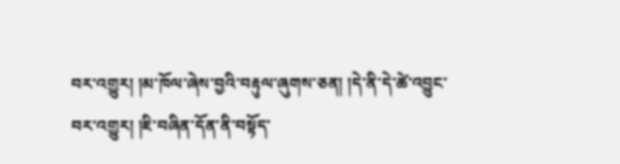བར་འགྱུར། །མ་ཁོལ་ཞེས་བྱའི་བརྟུལ་ཞུགས་ཅན། །དེ་ནི་དེ་ཚེ་འབྱུང་བར་འགྱུར། །ཇི་བཞིན་དོན་ནི་བསྟོད་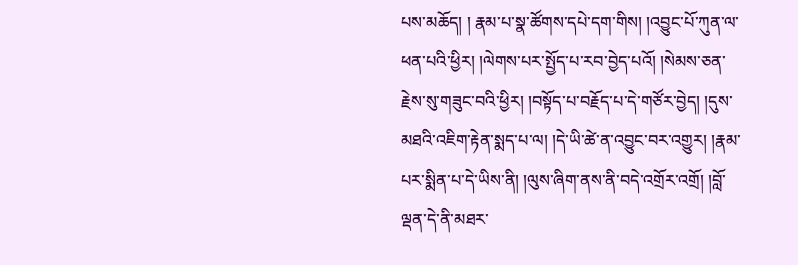པས་མཆོད། ། རྣམ་པ་སྣ་ཚོགས་དཔེ་དག་གིས། །འབྱུང་པོ་ཀུན་ལ་ཕན་པའི་ཕྱིར། །ལེགས་པར་སྤྱོད་པ་རབ་བྱེད་པའོ། །སེམས་ཅན་རྗེས་སུ་གཟུང་བའི་ཕྱིར། །བསྟོད་པ་བརྗོད་པ་དེ་གཙོར་བྱེད། །དུས་མཐའི་འཇིག་རྟེན་སྨད་པ་ལ། །དེ་ཡི་ཚེ་ན་འབྱུང་བར་འགྱུར། །རྣམ་པར་སྨིན་པ་དེ་ཡིས་ནི། །ལུས་ཞིག་ནས་ནི་བདེ་འགྲོར་འགྲོ། །བློ་ལྡན་དེ་ནི་མཐར་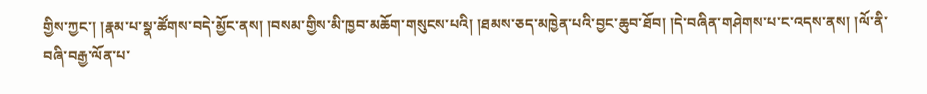གྱིས་ཀྱང་། །རྣམ་པ་སྣ་ཚོགས་བདེ་མྱོང་ནས། །བསམ་གྱིས་མི་ཁྱབ་མཆོག་གསུངས་པའི། །ཐམས་ཅད་མཁྱེན་པའི་བྱང་ཆུབ་ཐོབ། །དེ་བཞིན་གཤེགས་པ་ང་འདས་ནས། །ལོ་ནི་བཞི་བརྒྱ་ལོན་པ་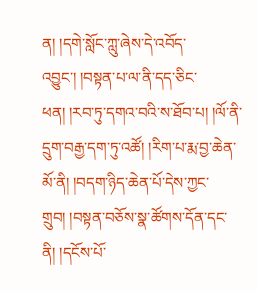ན། །དགེ་སློང་ཀླུ་ཞེས་དེ་འབོད་འབྱུང་། །བསྟན་པ་ལ་ནི་དད་ཅིང་ཕན། །རབ་ཏུ་དགའ་བའི་ས་ཐོབ་པ། །ལོ་ནི་དྲུག་བརྒྱ་དག་ཏུ་འཚོ། །རིག་པ་རྨ་བྱ་ཆེན་མོ་ནི། །བདག་ཉིད་ཆེན་པོ་དེས་ཀྱང་གྲུབ། །བསྟན་བཅོས་སྣ་ཚོགས་དོན་དང་ནི། །དངོས་པོ་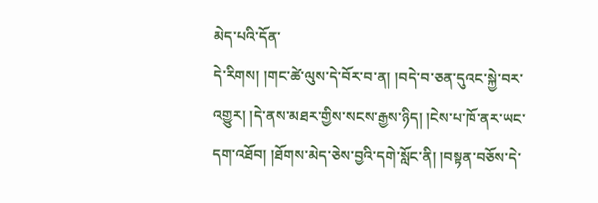མེད་པའི་དོན་
དེ་རིགས། །གང་ཚེ་ལུས་དེ་བོར་བ་ན། །བདེ་བ་ཅན་དུའང་སྐྱེ་བར་འགྱུར། །དེ་ནས་མཐར་གྱིས་སངས་རྒྱས་ཉིད། །ངེས་པ་ཁོ་ནར་ཡང་དག་འཐོབ། །ཐོགས་མེད་ཅེས་བྱའི་དགེ་སློང་ནི། །བསྟན་བཅོས་དེ་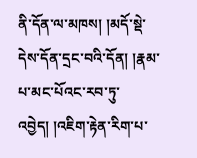ནི་དོན་ལ་མཁས། །མདོ་སྡེ་དེས་དོན་དྲང་བའི་དོན། །རྣམ་པ་མང་པོའང་རབ་ཏུ་འབྱེད། །འཇིག་རྟེན་རིག་པ་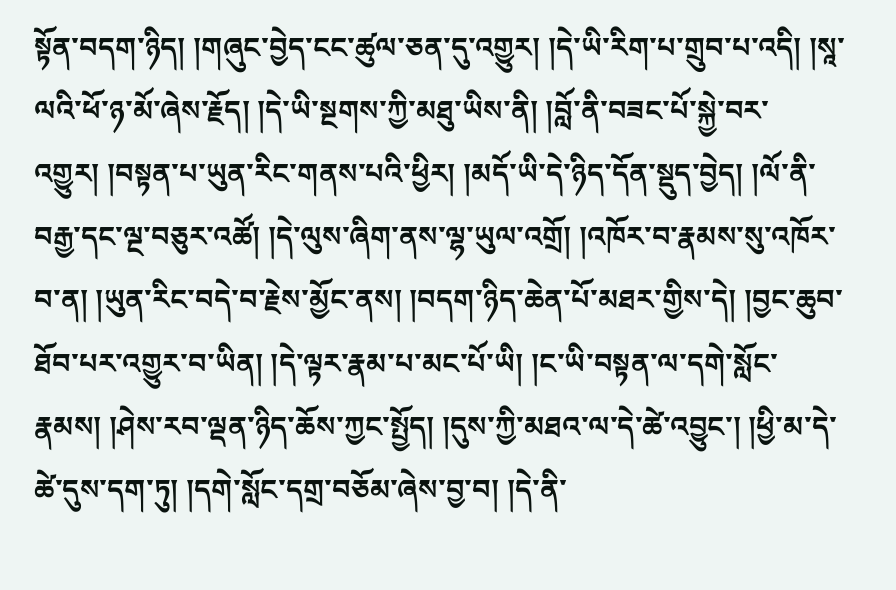སྟོན་བདག་ཉིད། །གཞུང་བྱེད་ངང་ཚུལ་ཅན་དུ་འགྱུར། །དེ་ཡི་རིག་པ་གྲུབ་པ་འདི། །སཱ་ལའི་ཕོ་ཉ་མོ་ཞེས་རྗོད། །དེ་ཡི་སྔགས་ཀྱི་མཐུ་ཡིས་ནི། །བློ་ནི་བཟང་པོ་སྐྱེ་བར་འགྱུར། །བསྟན་པ་ཡུན་རིང་གནས་པའི་ཕྱིར། །མདོ་ཡི་དེ་ཉིད་དོན་སྡུད་བྱེད། །ལོ་ནི་བརྒྱ་དང་ལྔ་བཅུར་འཚོ། །དེ་ལུས་ཞིག་ནས་ལྷ་ཡུལ་འགྲོ། །འཁོར་བ་རྣམས་སུ་འཁོར་བ་ན། །ཡུན་རིང་བདེ་བ་རྗེས་མྱོང་ནས། །བདག་ཉིད་ཆེན་པོ་མཐར་གྱིས་དེ། །བྱང་ཆུབ་ཐོབ་པར་འགྱུར་བ་ཡིན། །དེ་ལྟར་རྣམ་པ་མང་པོ་ཡི། །ང་ཡི་བསྟན་ལ་དགེ་སློང་རྣམས། །ཤེས་རབ་ལྡན་ཉིད་ཆོས་ཀྱང་སྤྱོད། །དུས་ཀྱི་མཐའ་ལ་དེ་ཚེ་འབྱུང་། །ཕྱི་མ་དེ་ཚེ་དུས་དག་ཏུ། །དགེ་སློང་དགྲ་བཅོམ་ཞེས་བྱ་བ། །དེ་ནི་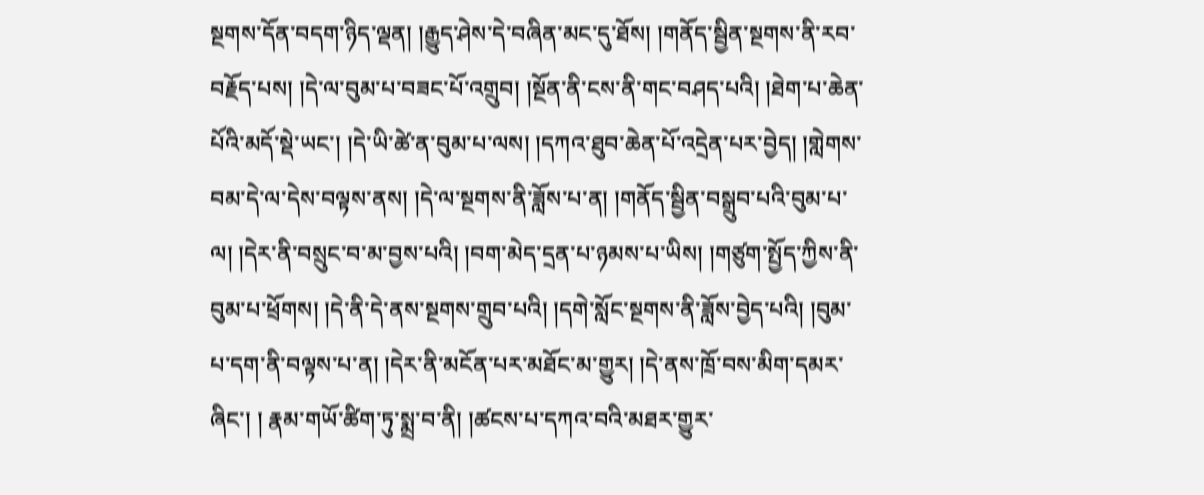སྔགས་དོན་བདག་ཉིད་ལྡན། །རྒྱུད་ཤེས་དེ་བཞིན་མང་དུ་ཐོས། །གནོད་སྦྱིན་སྔགས་ནི་རབ་བརྗོད་པས། །དེ་ལ་བུམ་པ་བཟང་པོ་འགྲུབ། །སྔོན་ནི་ངས་ནི་གང་བཤད་པའི། །ཐེག་པ་ཆེན་པོའི་མདོ་སྡེ་ཡང་། །དེ་ཡི་ཚེ་ན་བུམ་པ་ལས། །དཀའ་ཐུབ་ཆེན་པོ་འདྲེན་པར་བྱེད། །གླེགས་བམ་དེ་ལ་དེས་བལྟས་ནས། །དེ་ལ་སྔགས་ནི་ཟློས་པ་ན། །གནོད་སྦྱིན་བསྒྲུབ་པའི་བུམ་པ་ལ། །དེར་ནི་བསྲུང་བ་མ་བྱས་པའི། །བག་མེད་དྲན་པ་ཉམས་པ་ཡིས། །གཙུག་སྤྱོད་ཀྱིས་ནི་བུམ་པ་ཕྲོགས། །དེ་ནི་དེ་ནས་སྔགས་གྲུབ་པའི། །དགེ་སློང་སྔགས་ནི་ཟློས་བྱེད་པའི། །བུམ་པ་དག་ནི་བལྟས་པ་ན། །དེར་ནི་མངོན་པར་མཐོང་མ་གྱུར། །དེ་ནས་ཁྲོ་བས་མིག་དམར་ཞིང་། ། རྣམ་གཡོ་ཚིག་ཏུ་སྨྲ་བ་ནི། །ཚངས་པ་དཀའ་བའི་མཐར་གྱུར་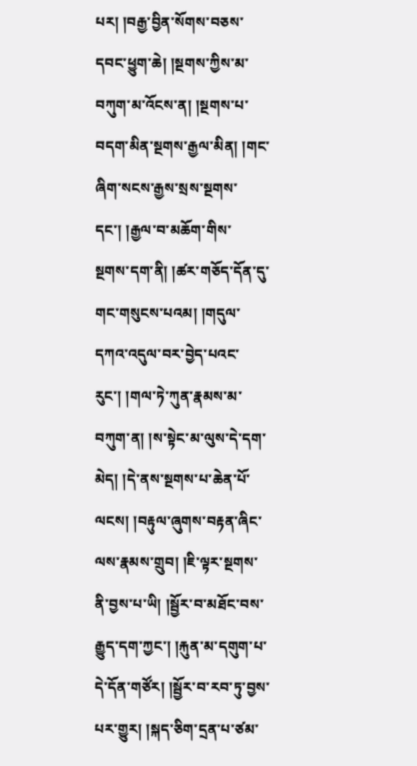པར། །བརྒྱ་བྱིན་སོགས་བཅས་དབང་ཕྱུག་ཆེ། །སྔགས་ཀྱིས་མ་བཀུག་མ་འོངས་ན། །སྔགས་པ་བདག་མིན་སྔགས་རྒྱལ་མིན། །གང་ཞིག་སངས་རྒྱས་སྲས་སྔགས་དང་། །རྒྱལ་བ་མཆོག་གིས་
སྔགས་དག་ནི། །ཚར་གཅོད་དོན་དུ་གང་གསུངས་པའམ། །གདུལ་དཀའ་འདུལ་བར་བྱེད་པའང་རུང་། །གལ་ཏེ་ཀུན་རྣམས་མ་བཀུག་ན། །ས་སྟེང་མ་ལུས་དེ་དག་མེད། །དེ་ནས་སྔགས་པ་ཆེན་པོ་ལངས། །བརྟུལ་ཞུགས་བརྟན་ཞིང་ལས་རྣམས་གྲུབ། །ཇི་ལྟར་སྔགས་ནི་བྱས་པ་ཡི། །སྦྱོར་བ་མཐོང་བས་རྒྱུད་དག་ཀྱང་། །རྐུན་མ་དགུག་པ་དེ་དོན་གཙོར། །སྦྱོར་བ་རབ་ཏུ་བྱས་པར་གྱུར། །སྐད་ཅིག་དྲན་པ་ཙམ་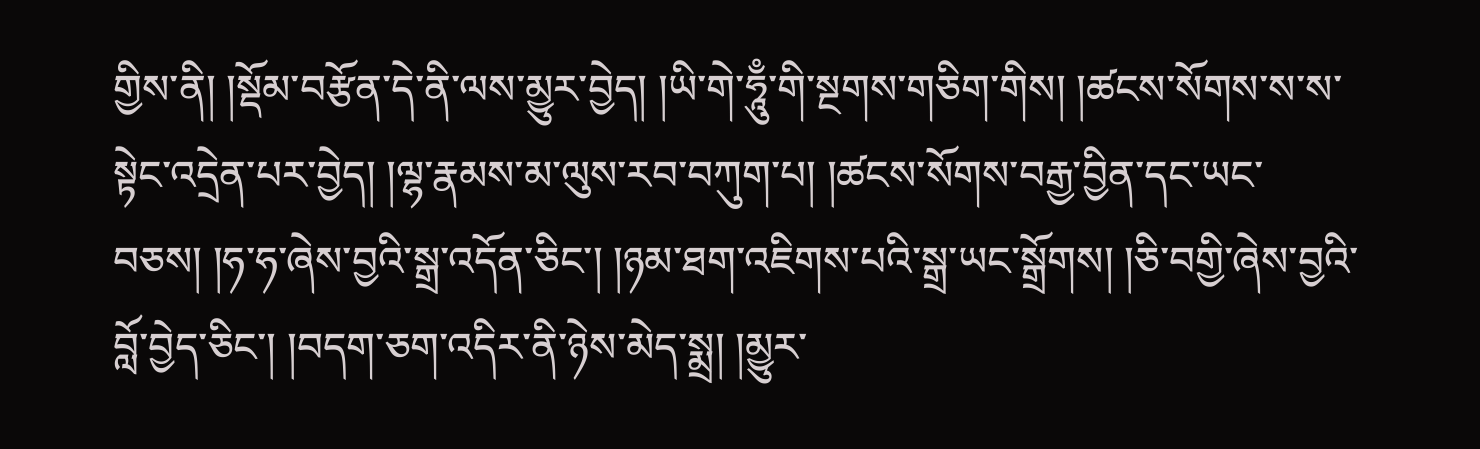གྱིས་ནི། །སྡོམ་བརྩོན་དེ་ནི་ལས་མྱུར་བྱེད། །ཡི་གེ་ཧཱུྃ་གི་སྔགས་གཅིག་གིས། །ཚངས་སོགས་ས་ས་སྟེང་འདྲེན་པར་བྱེད། །ལྷ་རྣམས་མ་ལུས་རབ་བཀུག་པ། །ཚངས་སོགས་བརྒྱ་བྱིན་དང་ཡང་བཅས། །ཧ་ཧ་ཞེས་བྱའི་སྒྲ་འདོན་ཅིང་། །ཉམ་ཐག་འཇིགས་པའི་སྒྲ་ཡང་སྒྲོགས། །ཅི་བགྱི་ཞེས་བྱའི་བློ་བྱེད་ཅིང་། །བདག་ཅག་འདིར་ནི་ཉེས་མེད་སྨྲ། །མྱུར་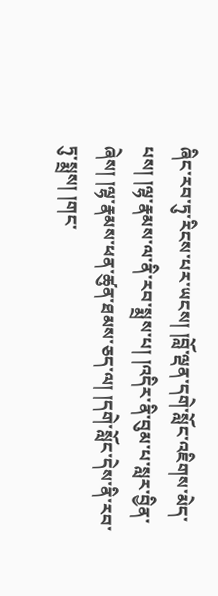ཞིང་རབ་ཏུ་རིངས་པར་ཡངས། །བློ་ལྡན་དགེ་སློང་འཇིགས་མེད་པས། །ལྷ་རྣམས་ལ་ནི་རབ་སྨྲས་པ། །འདིར་ནི་བུམ་པ་སླར་བྱིན་ཞེས། །ལྷ་རྣམས་ཕན་ཚུན་ཐམས་ཅད་ལ། །དགེ་སློང་དེས་ནི་རབ་ཏུ་སྨྲས། །གང་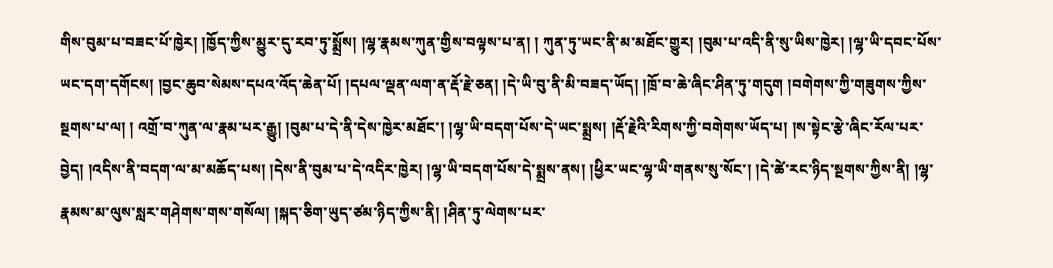གིས་བུམ་པ་བཟང་པོ་ཁྱེར། །ཁྱོད་ཀྱིས་མྱུར་དུ་རབ་ཏུ་སྨྲོས། །ལྷ་རྣམས་ཀུན་གྱིས་བལྟས་པ་ན། ། ཀུན་ཏུ་ཡང་ནི་མ་མཐོང་གྱུར། །བུམ་པ་འདི་ནི་སུ་ཡིས་ཁྱེར། །ལྷ་ཡི་དབང་པོས་ཡང་དག་དགོངས། །བྱང་ཆུབ་སེམས་དཔའ་འོད་ཆེན་པོ། །དཔལ་ལྡན་ལག་ན་རྡོ་རྗེ་ཅན། །དེ་ཡི་བུ་ནི་མི་བཟད་ཡོད། །ཁྲོ་བ་ཆེ་ཞིང་ཤིན་ཏུ་གདུག །བགེགས་ཀྱི་གཟུགས་ཀྱིས་སྔགས་པ་ལ། ། འགྲོ་བ་ཀུན་ལ་རྣམ་པར་རྒྱུ། །བུམ་པ་དེ་ནི་དེས་ཁྱེར་མཐོང་། །ལྷ་ཡི་བདག་པོས་དེ་ཡང་སྨྲས། །རྡོ་རྗེའི་རིགས་ཀྱི་བགེགས་ཡོད་པ། །ས་སྟེང་རྩེ་ཞིང་རོལ་པར་བྱེད། །འདིས་ནི་བདག་ལ་མ་མཆོད་པས། །དེས་ནི་བུམ་པ་དེ་འདིར་ཁྱེར། །ལྷ་ཡི་བདག་པོས་དེ་སྨྲས་ནས། །ཕྱིར་ཡང་ལྷ་ཡི་གནས་སུ་སོང་། །དེ་ཚེ་རང་ཉིད་སྔགས་ཀྱིས་ནི། །ལྷ་རྣམས་མ་ལུས་སླར་གཤེགས་གས་གསོལ། །སྐད་ཅིག་ཡུད་ཙམ་ཉིད་ཀྱིས་ནི། །ཤིན་ཏུ་ལེགས་པར་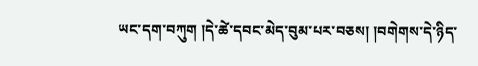ཡང་དག་བཀུག །དེ་ཚེ་དབང་མེད་བུམ་པར་བཅས། །བགེགས་དེ་ཉིད་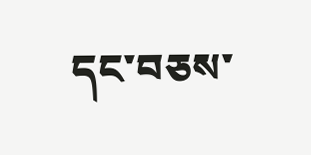དང་བཅས་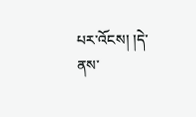པར་འོངས། །དེ་ནས་